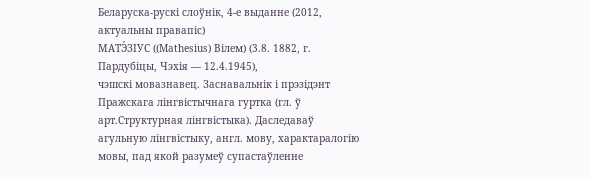Беларуска-рускі слоўнік, 4-е выданне (2012, актуальны правапіс)
МАТЭ́ЗІУС ((Mathesius) Вілем) (3.8. 1882, г. Пардубіцы, Чэхія — 12.4.1945),
чэшскі мовазнавец. Заснавальнік і прэзідэнт Пражскага лінгвістычнага гуртка (гл. ў арт.Структурная лінгвістыка). Даследаваў агульную лінгвістыку, англ. мову, характаралогію мовы, пад якой разумеў супастаўленне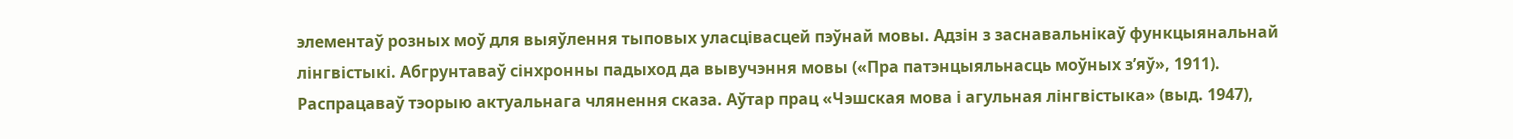элементаў розных моў для выяўлення тыповых уласцівасцей пэўнай мовы. Адзін з заснавальнікаў функцыянальнай лінгвістыкі. Абгрунтаваў сінхронны падыход да вывучэння мовы («Пра патэнцыяльнасць моўных з’яў», 1911). Распрацаваў тэорыю актуальнага члянення сказа. Аўтар прац «Чэшская мова і агульная лінгвістыка» (выд. 1947),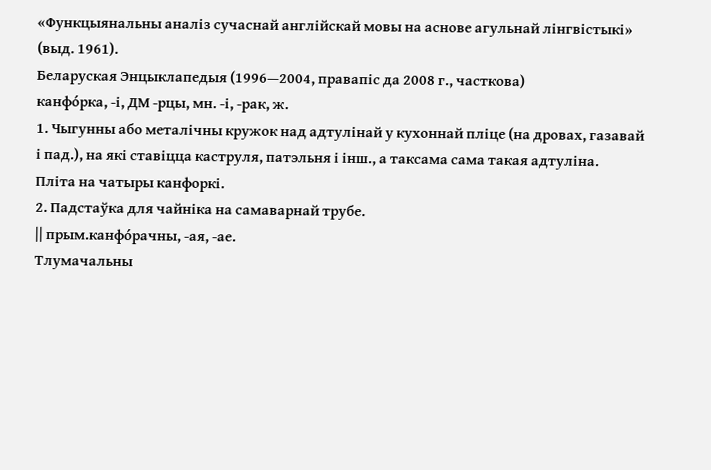«Функцыянальны аналіз сучаснай англійскай мовы на аснове агульнай лінгвістыкі» (выд. 1961).
Беларуская Энцыклапедыя (1996—2004, правапіс да 2008 г., часткова)
канфо́рка, -і, ДМ -рцы, мн. -і, -рак, ж.
1. Чыгунны або металічны кружок над адтулінай у кухоннай пліце (на дровах, газавай і пад.), на які ставіцца каструля, патэльня і інш., а таксама сама такая адтуліна.
Пліта на чатыры канфоркі.
2. Падстаўка для чайніка на самаварнай трубе.
|| прым.канфо́рачны, -ая, -ае.
Тлумачальны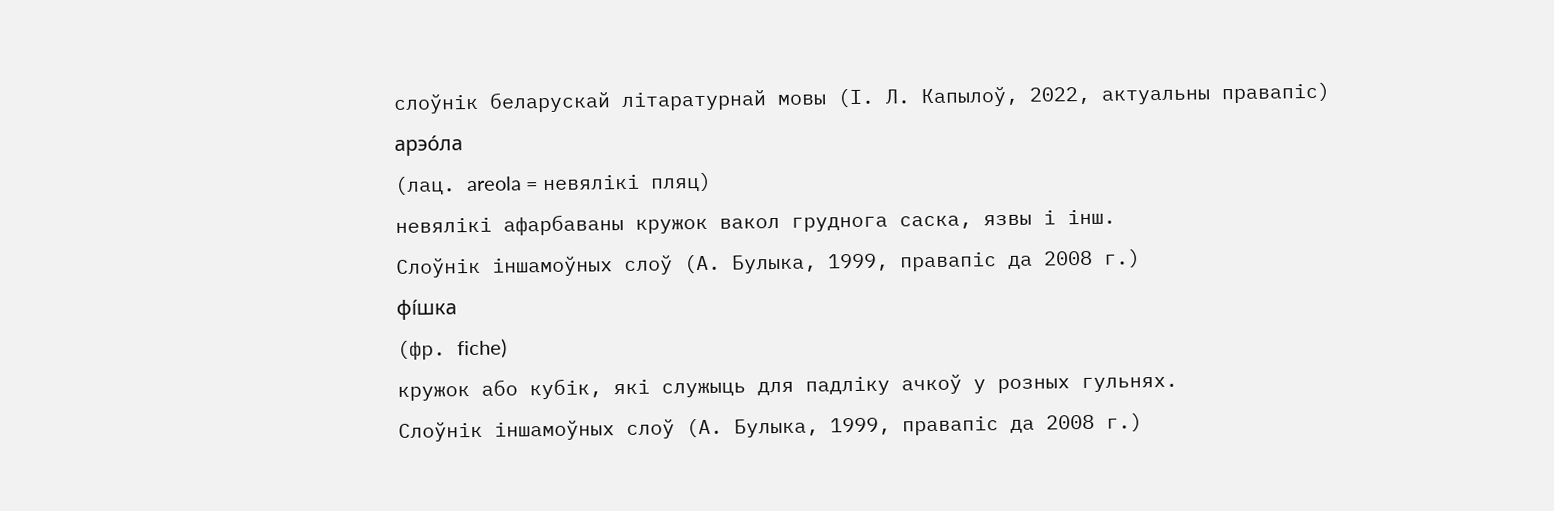слоўнік беларускай літаратурнай мовы (І. Л. Капылоў, 2022, актуальны правапіс)
арэо́ла
(лац. areola = невялікі пляц)
невялікі афарбаваны кружок вакол груднога саска, язвы і інш.
Слоўнік іншамоўных слоў (А. Булыка, 1999, правапіс да 2008 г.)
фі́шка
(фр. fiche)
кружок або кубік, які служыць для падліку ачкоў у розных гульнях.
Слоўнік іншамоўных слоў (А. Булыка, 1999, правапіс да 2008 г.)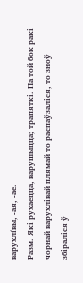варухлі́вы, ‑ая, ‑ае.
Разм. Які рухаецца, варушыцца; трапяткі. Па той бок ракі чорнай варухлівай плямай то распаўзаліся, то зноў збіраліся ў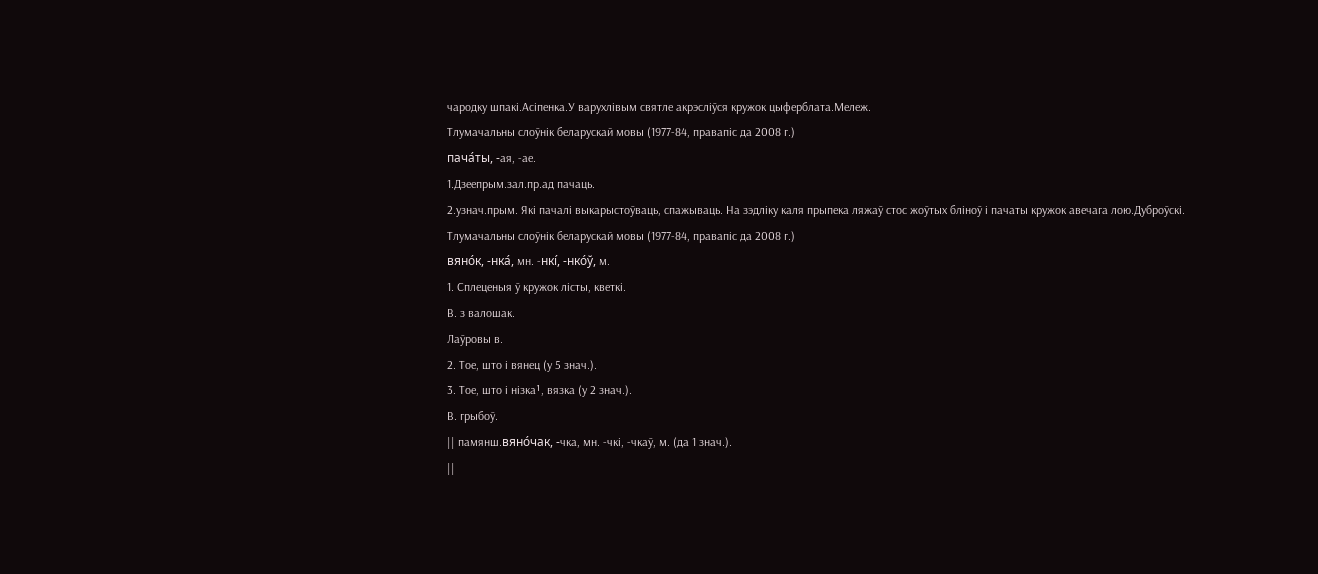чародку шпакі.Асіпенка.У варухлівым святле акрэсліўся кружок цыферблата.Мележ.
Тлумачальны слоўнік беларускай мовы (1977-84, правапіс да 2008 г.)
пача́ты, ‑ая, ‑ае.
1.Дзеепрым.зал.пр.ад пачаць.
2.узнач.прым. Які пачалі выкарыстоўваць, спажываць. На зэдліку каля прыпека ляжаў стос жоўтых бліноў і пачаты кружок авечага лою.Дуброўскі.
Тлумачальны слоўнік беларускай мовы (1977-84, правапіс да 2008 г.)
вяно́к, -нка́, мн. -нкі́, -нко́ў, м.
1. Сплеценыя ў кружок лісты, кветкі.
В. з валошак.
Лаўровы в.
2. Тое, што і вянец (у 5 знач.).
3. Тое, што і нізка¹, вязка (у 2 знач.).
В. грыбоў.
|| памянш.вяно́чак, -чка, мн. -чкі, -чкаў, м. (да 1 знач.).
||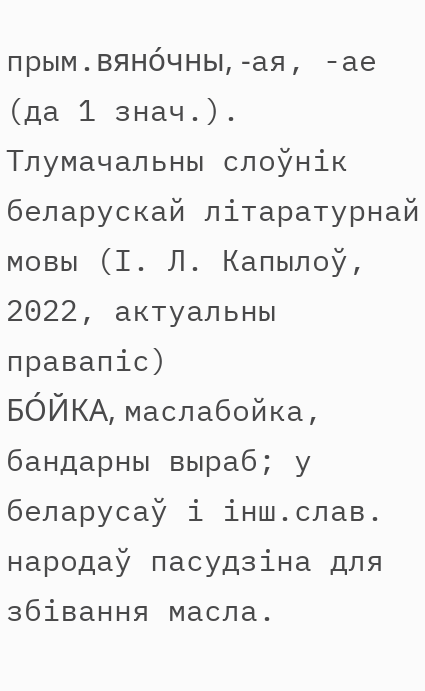прым.вяно́чны, -ая, -ае (да 1 знач.).
Тлумачальны слоўнік беларускай літаратурнай мовы (І. Л. Капылоў, 2022, актуальны правапіс)
БО́ЙКА, маслабойка,
бандарны выраб; у беларусаў і інш.слав. народаў пасудзіна для збівання масла.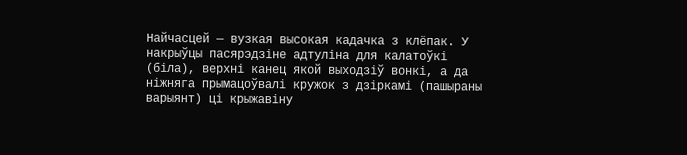Найчасцей — вузкая высокая кадачка з клёпак. У накрыўцы пасярэдзіне адтуліна для калатоўкі (біла), верхні канец якой выходзіў вонкі, а да ніжняга прымацоўвалі кружок з дзіркамі (пашыраны варыянт) ці крыжавіну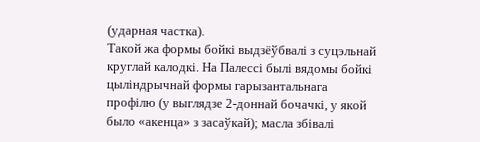(ударная частка).
Такой жа формы бойкі выдзёўбвалі з суцэльнай круглай калодкі. На Палессі былі вядомы бойкі цыліндрычнай формы гарызантальнага профілю (у выглядзе 2-доннай бочачкі, у якой было «акенца» з засаўкай); масла збівалі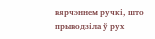вярчэннем ручкі, што прыводзіла ў рух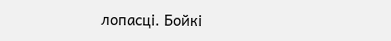лопасці. Бойкі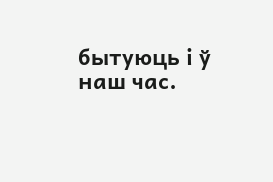бытуюць і ў наш час.